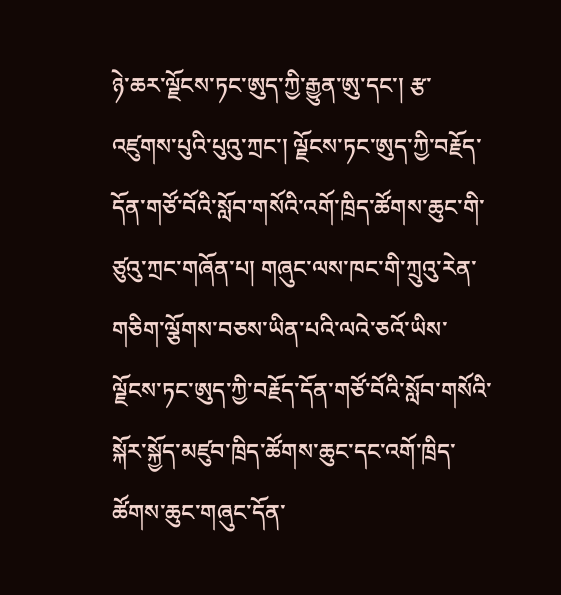ཉེ་ཆར་ལྗོངས་ཏང་ཨུད་ཀྱི་རྒྱུན་ཨུ་དང་། རྩ་འཛུགས་པུའི་པུའུ་ཀྲང་། ལྗོངས་ཏང་ཨུད་ཀྱི་བརྗོད་དོན་གཙོ་བོའི་སློབ་གསོའི་འགོ་ཁྲིད་ཚོགས་ཆུང་གི་ཙུའུ་ཀྲང་གཞོན་པ། གཞུང་ལས་ཁང་གི་ཀྲུའུ་རེན་གཅིག་ལྕོགས་བཅས་ཡིན་པའི་ལའེ་ཅའོ་ཡིས་ལྗོངས་ཏང་ཨུད་ཀྱི་བརྗོད་དོན་གཙོ་བོའི་སློབ་གསོའི་སྐོར་སྐྱོད་མཛུབ་ཁྲིད་ཚོགས་ཆུང་དང་འགོ་ཁྲིད་ཚོགས་ཆུང་གཞུང་དོན་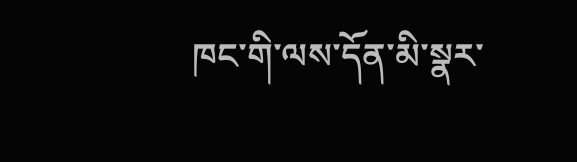ཁང་གི་ལས་དོན་མི་སྣར་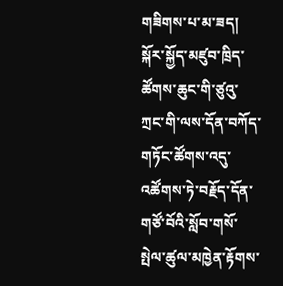གཟིགས་པ་མ་ཟད། སྐོར་སྐྱོད་མཛུབ་ཁྲིད་ཚོགས་ཆུང་གི་ཙུའུ་ཀྲང་གི་ལས་དོན་བཀོད་གཏོང་ཚོགས་འདུ་འཚོགས་ཏེ་བརྗོད་དོན་གཙོ་བོའི་སློབ་གསོ་སྤེལ་ཚུལ་མཁྱེན་རྟོགས་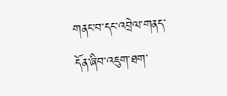གནང་བ་དང་འབྲེལ་གནད་དོན་ཞིབ་འཇུག་ཐག་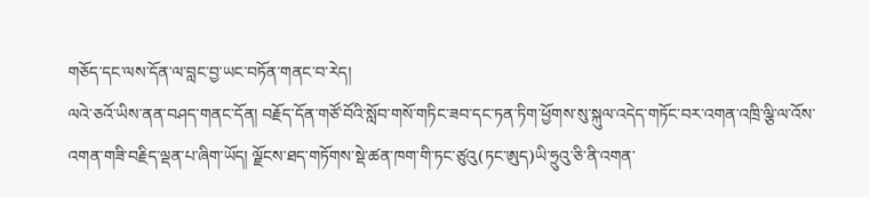གཅོད་དང་ལས་དོན་ལ་བླང་བྱ་ཡང་བཏོན་གནང་བ་རེད།
ལའེ་ཅའོ་ཡིས་ནན་བཤད་གནང་དོན། བརྗོད་དོན་གཙོ་བོའི་སློབ་གསོ་གཏིང་ཟབ་དང་ཏན་ཏིག་ཕྱོགས་སུ་སྐུལ་འདེད་གཏོང་བར་འགན་འཁྲི་ལྕི་ལ་འོས་འགན་གཟི་བརྗིད་ལྡན་པ་ཞིག་ཡོད། ལྗོངས་ཐད་གཏོགས་སྡེ་ཚན་ཁག་གི་ཏང་ཙུའུ(ཏང་ཨུད)ཡི་ཧྲུའུ་ཅི་ནི་འགན་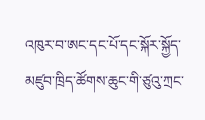འཁུར་བ་ཨང་དང་པོ་དང་སྐོར་སྐྱོད་མཛུབ་ཁྲིད་ཚོགས་ཆུང་གི་ཙུའུ་ཀྲང་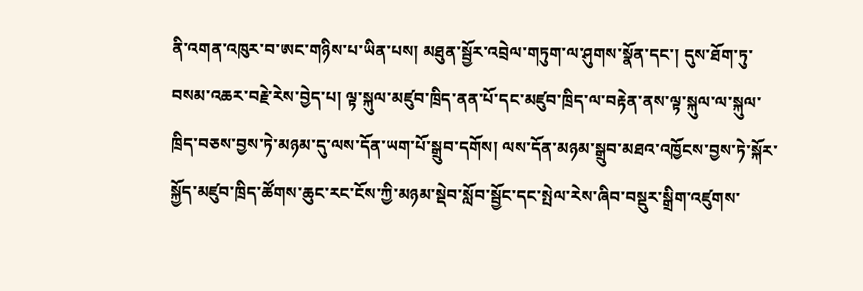ནི་འགན་འཁུར་བ་ཨང་གཉིས་པ་ཡིན་པས། མཐུན་སྦྱོར་འབྲེལ་གཏུག་ལ་ཤུགས་སྣོན་དང་། དུས་ཐོག་ཏུ་བསམ་འཆར་བརྗེ་རེས་བྱེད་པ། ལྟ་སྐུལ་མཛུབ་ཁྲིད་ནན་པོ་དང་མཛུབ་ཁྲིད་ལ་བརྟེན་ནས་ལྟ་སྐུལ་ལ་སྐུལ་ཁྲིད་བཅས་བྱས་ཏེ་མཉམ་དུ་ལས་དོན་ཡག་པོ་སྒྲུབ་དགོས། ལས་དོན་མཉམ་སྒྲུབ་མཐའ་འཁྱོངས་བྱས་ཏེ་སྐོར་སྐྱོད་མཛུབ་ཁྲིད་ཚོགས་ཆུང་རང་ངོས་ཀྱི་མཉམ་སྡེབ་སློབ་སྦྱོང་དང་སྤེལ་རེས་ཞིབ་བསྡུར་སྒྲིག་འཛུགས་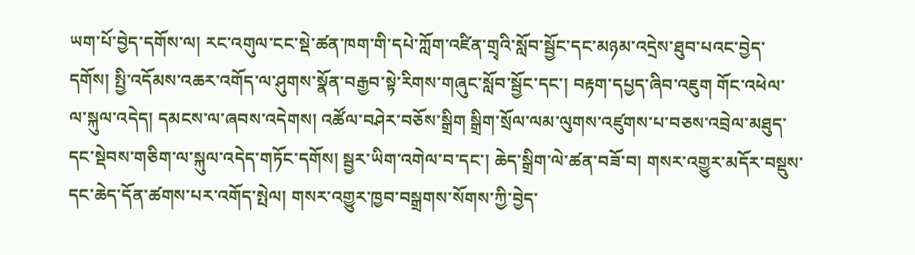ཡག་པོ་བྱེད་དགོས་ལ། རང་འགུལ་ངང་སྡེ་ཚན་ཁག་གི་དཔེ་ཀློག་འཛིན་གྲྭའི་སློབ་སྦྱོང་དང་མཉམ་འདྲེས་ཐུབ་པའང་བྱེད་དགོས། སྤྱི་འདོམས་འཆར་འགོད་ལ་ཤུགས་སྣོན་བརྒྱབ་སྟེ་རིགས་གཞུང་སློབ་སྦྱོང་དང་། བརྟག་དཔྱད་ཞིབ་འཇུག གོང་འཕེལ་ལ་སྐུལ་འདེད། དམངས་ལ་ཞབས་འདེགས། འཚོལ་བཤེར་བཅོས་སྒྲིག སྒྲིག་སྲོལ་ལམ་ལུགས་འཛུགས་པ་བཅས་འབྲེལ་མཐུད་དང་སྡེབས་གཅིག་ལ་སྐུལ་འདེད་གཏོང་དགོས། སྦྱར་ཡིག་འགེལ་བ་དང་། ཆེད་སྒྲིག་ལེ་ཚན་བཟོ་བ། གསར་འགྱུར་མདོར་བསྡུས་དང་ཆེད་དོན་ཚགས་པར་འགོད་སྤེལ། གསར་འགྱུར་ཁྱབ་བསྒྲགས་སོགས་ཀྱི་བྱེད་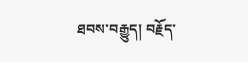ཐབས་བརྒྱུད། བརྗོད་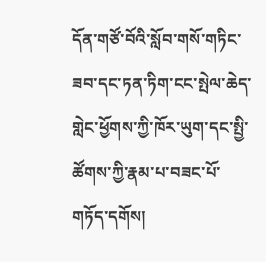དོན་གཙོ་བོའི་སློབ་གསོ་གཏིང་ཟབ་དང་ཏན་ཏིག་ངང་སྤེལ་ཆེད་གླེང་ཕྱོགས་ཀྱི་ཁོར་ཡུག་དང་སྤྱི་ཚོགས་ཀྱི་རྣམ་པ་བཟང་པོ་གཏོད་དགོས།